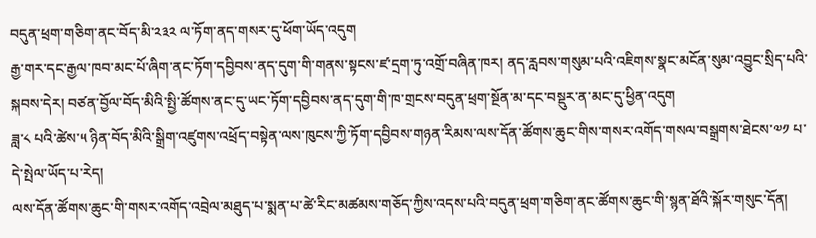བདུན་ཕྲག་གཅིག་ནང་བོད་མི་༢༣༢ ལ་ཏོག་ནད་གསར་དུ་ཕོག་ཡོད་འདུག
རྒྱ་གར་དང་རྒྱལ་ཁབ་མང་པོ་ཞིག་ནང་ཏོག་དབྱིབས་ནད་དུག་གི་གནས་སྟངས་ཛ་དྲག་ཏུ་འགྲོ་བཞིན་ཁར། ནད་རླབས་གསུམ་པའི་འཇིགས་སྣང་མངོན་སུམ་འབྱུང་སྲིད་པའི་སྐབས་དེར། བཙན་བྱོལ་བོད་མིའི་སྤྱི་ཚོགས་ནང་དུ་ཡང་ཏོག་དབྱིབས་ནད་དུག་གི་ཁ་གྲངས་བདུན་ཕྲག་སྔོན་མ་དང་བསྡུར་ན་མང་དུ་ཕྱིན་འདུག
ཟླ་༨ པའི་ཚེས་༥ ཉིན་བོད་མིའི་སྒྲིག་འཛུགས་འཕྲོད་བསྟེན་ལས་ཁུངས་ཀྱི་ཏོག་དབྱིབས་གཉན་རིམས་ལས་དོན་ཚོགས་ཆུང་གིས་གསར་འགོད་གསལ་བསྒྲགས་ཐེངས་༧༡ པ་དེ་སྤེལ་ཡོད་པ་རེད།
ལས་དོན་ཚོགས་ཆུང་གི་གསར་འགོད་འབྲེལ་མཐུད་པ་སྨན་པ་ཚེ་རིང་མཚམས་གཅོད་ཀྱིས་འདས་པའི་བདུན་ཕྲག་གཅིག་ནང་ཚོགས་ཆུང་གི་སྙན་ཐོའི་སྐོར་གསུང་དོན།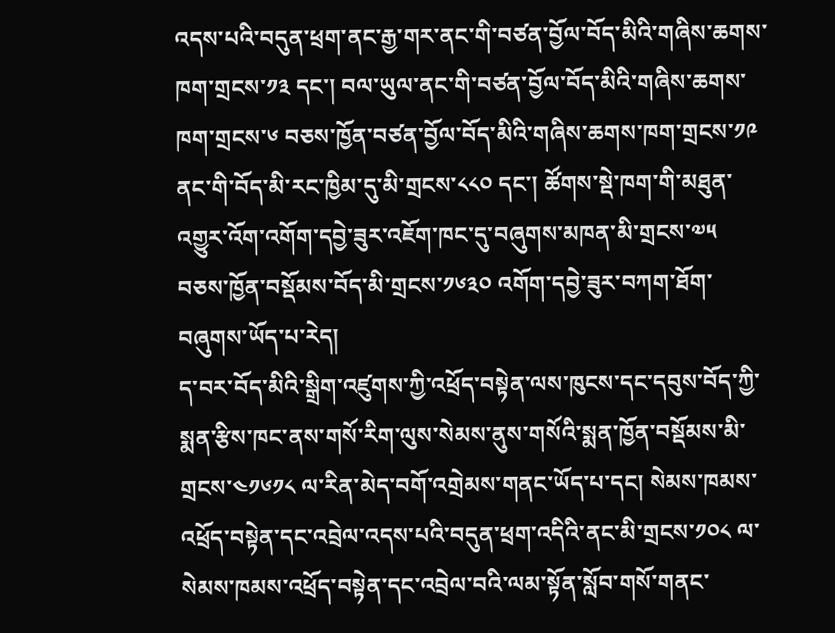འདས་པའི་བདུན་ཕྲག་ནང་རྒྱ་གར་ནང་གི་བཙན་བྱོལ་བོད་མིའི་གཞིས་ཆགས་ཁག་གྲངས་༡༣ དང་། བལ་ཡུལ་ནང་གི་བཙན་བྱོལ་བོད་མིའི་གཞིས་ཆགས་ཁག་གྲངས་༦ བཅས་ཁྱོན་བཙན་བྱོལ་བོད་མིའི་གཞིས་ཆགས་ཁག་གྲངས་༡༩ ནང་གི་བོད་མི་རང་ཁྱིམ་དུ་མི་གྲངས་༨༨༠ དང་། ཚོགས་སྡེ་ཁག་གི་མཐུན་འགྱུར་འོག་འགོག་དབྱེ་ཟུར་འཇོག་ཁང་དུ་བཞུགས་མཁན་མི་གྲངས་༧༥ བཅས་ཁྱོན་བསྡོམས་བོད་མི་གྲངས་༡༦༣༠ འགོག་དབྱེ་ཟུར་བཀག་ཐོག་བཞུགས་ཡོད་པ་རེད།
ད་བར་བོད་མིའི་སྒྲིག་འཛུགས་ཀྱི་འཕྲོད་བསྟེན་ལས་ཁུངས་དང་དབུས་བོད་ཀྱི་སྨན་རྩིས་ཁང་ནས་གསོ་རིག་ལུས་སེམས་ནུས་གསོའི་སྨན་ཁྱོན་བསྡོམས་མི་གྲངས་༤༡༦༡༨ ལ་རིན་མེད་བགོ་འགྲེམས་གནང་ཡོད་པ་དང། སེམས་ཁམས་འཕྲོད་བསྟེན་དང་འབྲེལ་འདས་པའི་བདུན་ཕྲག་འདིའི་ནང་མི་གྲངས་༡༠༨ ལ་སེམས་ཁམས་འཕྲོད་བསྟེན་དང་འབྲེལ་བའི་ལམ་སྟོན་སློབ་གསོ་གནང་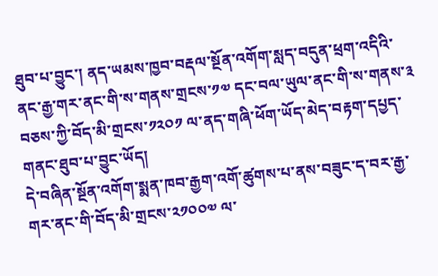ཐུབ་པ་བྱུང་། ནད་ཡམས་ཁྱབ་བརྡལ་སྔོན་འགོག་སླད་བདུན་ཕྲག་འདིའི་ནང་རྒྱ་གར་ནང་གི་ས་གནས་གྲངས་༡༧ དང་བལ་ཡུལ་ནང་གི་ས་གནས་༣ བཅས་ཀྱི་བོད་མི་གྲངས་༡༢༠༡ ལ་ནད་གཞི་ཕོག་ཡོད་མེད་བརྟག་དཔྱད་གནང་ཐུབ་པ་བྱུང་ཡོད།
དེ་བཞིན་སྔོན་འགོག་སྨན་ཁབ་རྒྱག་འགོ་ཚུགས་པ་ནས་བཟུང་ད་བར་རྒྱ་གར་ནང་གི་བོད་མི་གྲངས་༢༡༠༠༧ ལ་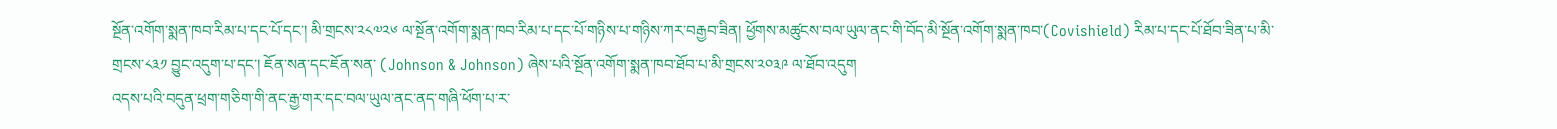སྔོན་འགོག་སྨན་ཁབ་རིམ་པ་དང་པོ་དང་། མི་གྲངས་༢༨༧༢༦ ལ་སྔོན་འགོག་སྨན་ཁབ་རིམ་པ་དང་པོ་གཉིས་པ་གཉིས་ཀར་བརྒྱབ་ཟིན། ཕྱོགས་མཚུངས་བལ་ཡུལ་ནང་གི་བོད་མི་སྔོན་འགོག་སྨན་ཁབ་(Covishield) རིམ་པ་དང་པོ་ཐོབ་ཟིན་པ་མི་གྲངས་༨༣༡ བྱུང་འདུག་པ་དང་། ཇོན་སན་དང་ཇོན་སན་ (Johnson & Johnson) ཞེས་པའི་སྔོན་འགོག་སྨན་ཁབ་ཐོབ་པ་མི་གྲངས་༢༠༣༩ ལ་ཐོབ་འདུག
འདས་པའི་བདུན་ཕྲག་གཅིག་གི་ནང་རྒྱ་གར་དང་བལ་ཡུལ་ནང་ནད་གཞི་ཕོག་པ་ར་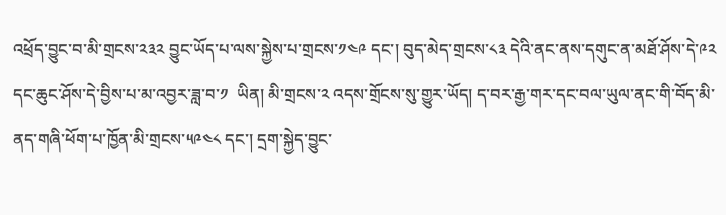འཕྲོད་བྱུང་བ་མི་གྲངས་༢༣༢ བྱུང་ཡོད་པ་ལས་སྐྱེས་པ་གྲངས་༡༤༩ དང་། བུད་མེད་གྲངས་༨༣ དེའི་ནང་ནས་དགུང་ན་མཐོ་ཤོས་དེ་༩༢ དང་ཆུང་ཤོས་དེ་བྱིས་པ་མ་འབྱར་ཟླ་བ་༡  ཡིན། མི་གྲངས་༢ འདས་གྲོངས་སུ་གྱུར་ཡོད། ད་བར་རྒྱ་གར་དང་བལ་ཡུལ་ནང་གི་བོད་མི་ནད་གཞི་ཕོག་པ་ཁྱོན་མི་གྲངས་༥༩༤༨ དང་། དྲག་སྐྱེད་བྱུང་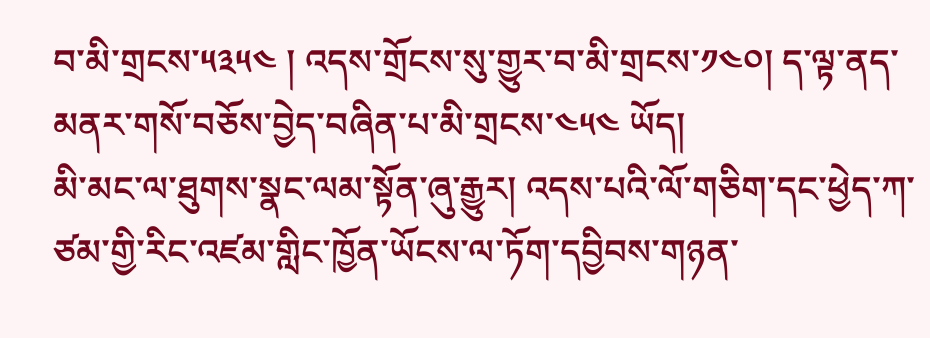བ་མི་གྲངས་༥༣༥༤ ། འདས་གྲོངས་སུ་གྱུར་བ་མི་གྲངས་༡༤༠། ད་ལྟ་ནད་མནར་གསོ་བཅོས་བྱེད་བཞིན་པ་མི་གྲངས་༤༥༤ ཡོད།
མི་མང་ལ་ཐུགས་སྣང་ལམ་སྟོན་ཞུ་རྒྱུར། འདས་པའི་ལོ་གཅིག་དང་ཕྱེད་ཀ་ཙམ་གྱི་རིང་འཛམ་གླིང་ཁྱོན་ཡོངས་ལ་ཏོག་དབྱིབས་གཉན་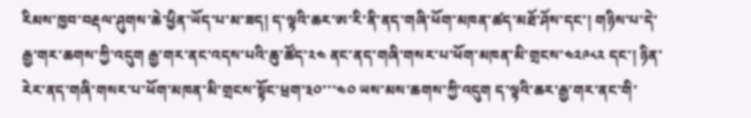རིམས་ཁྱབ་བརྡལ་ཤུགས་ཆེ་ཕྱིན་ཡོད་པ་མ་ཟད། ད་ལྟའི་ཆར་ཨ་རི་ནི་ནད་གཞི་ཕོག་མཁན་ཚད་མཐོ་ཤོས་དང་། གཉིས་པ་དེ་རྒྱ་གར་ཆགས་ཀྱི་འདུག རྒྱ་གར་ནང་འདས་པའི་ཆུ་ཚོད་༢༤ ནང་ནད་གཞི་གསར་པ་ཕོག་མཁན་མི་གྲངས་༤༢༩༨༢ དང་། ཉིན་རེར་ནད་གཞི་གསར་པ་ཕོག་མཁན་མི་གྲངས་སྟོང་ཕྲག་༣༠་་་༤༠ ཡས་མས་ཆགས་ཀྱི་འདུག ད་ལྟའི་ཆར་རྒྱ་གར་ནང་གི་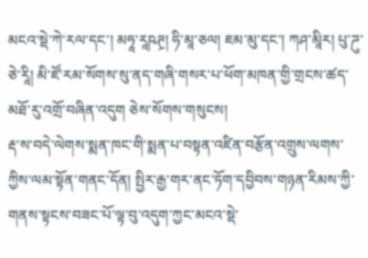མངའ་སྡེ་ཀེ་རལ་དང་། མཧཱ་རཱཥཊྲ། ཧི་མཱ་ཅལ། ཇམ་མུ་དང་། ཀཤ་མཱིར། པུ་ཌུ་ཅེ་རཱི། མི་ཛོ་རམ་སོགས་སུ་ནད་གཞི་གསར་པ་ཕོག་མཁན་གྱི་གྲངས་ཚད་མཐོ་རུ་འགྲོ་བཞིན་འདུག ཅེས་སོགས་གསུངས།
རྡ་ས་བདེ་ལེགས་སྨན་ཁང་གི་སྨན་པ་བསྟན་འཛིན་བརྩོན་འགྲུས་ལགས་ཀྱིས་ལམ་སྟོན་གནང་དོན། སྤྱིར་རྒྱ་གར་ནང་ཏོག་དབྱིབས་གཉན་རིམས་ཀྱི་གནས་སྟངས་བཟང་པོ་ལྟ་བུ་འདུག་ཀྱང་མངའ་སྡེ་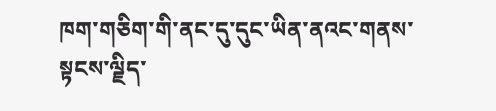ཁག་གཅིག་གི་ནང་དུ་དུང་ཡིན་ནའང་གནས་སྟངས་ལྗིད་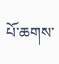པོ་ཆགས་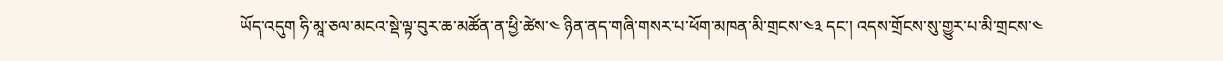ཡོད་འདུག ཧི་མཱ་ཅལ་མངའ་སྡེ་ལྟ་བུར་ཆ་མཚོན་ན་ཕྱི་ཚེས་༤ ཉིན་ནད་གཞི་གསར་པ་ཕོག་མཁན་མི་གྲངས་༤༣ དང་། འདས་གྲོངས་སུ་གྱུར་པ་མི་གྲངས་༤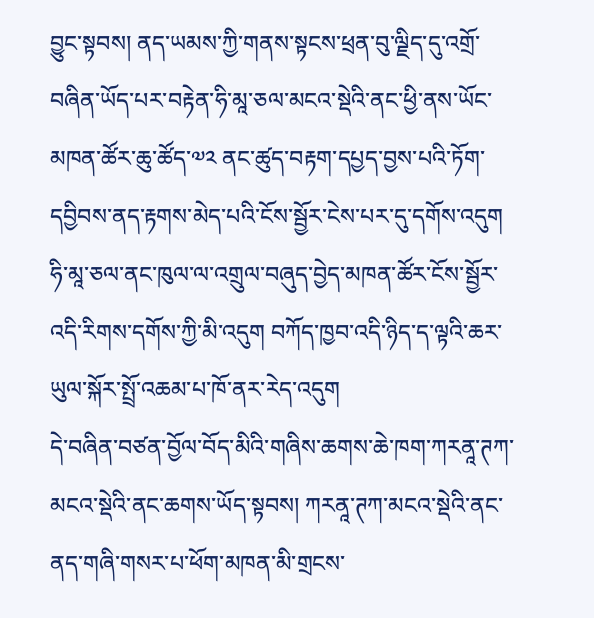བྱུང་སྟབས། ནད་ཡམས་ཀྱི་གནས་སྟངས་ཕྲན་བུ་ལྗིད་དུ་འགྲོ་བཞིན་ཡོད་པར་བརྟེན་ཧི་མཱ་ཅལ་མངའ་སྡེའི་ནང་ཕྱི་ནས་ཡོང་མཁན་ཚོར་ཆུ་ཚོད་༧༢ ནང་ཚུད་བརྟག་དཔྱད་བྱས་པའི་ཏོག་དབྱིབས་ནད་རྟགས་མེད་པའི་ངོས་སྦྱོར་ངེས་པར་དུ་དགོས་འདུག ཧི་མཱ་ཅལ་ནང་ཁུལ་ལ་འགྲུལ་བཞུད་བྱེད་མཁན་ཚོར་ངོས་སྦྱོར་འདི་རིགས་དགོས་ཀྱི་མི་འདུག བཀོད་ཁྱབ་འདི་ཉིད་ད་ལྟའི་ཆར་ཡུལ་སྐོར་སྤྲོ་འཆམ་པ་ཁོ་ནར་རེད་འདུག
དེ་བཞིན་བཙན་བྱོལ་བོད་མིའི་གཞིས་ཆགས་ཆེ་ཁག་ཀརནཱ་ཊཀ་མངའ་སྡེའི་ནང་ཆགས་ཡོད་སྟབས། ཀརནཱ་ཊཀ་མངའ་སྡེའི་ནང་ནད་གཞི་གསར་པ་ཕོག་མཁན་མི་གྲངས་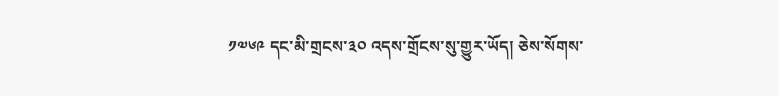༡༧༦༩ དང་མི་གྲངས་༣༠ འདས་གྲོངས་སུ་གྱུར་ཡོད། ཅེས་སོགས་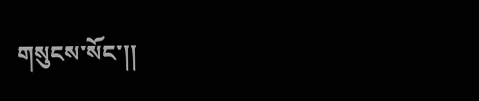གསུངས་སོང་།།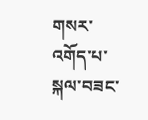གསར་འགོད་པ་སྐལ་བཟང་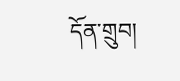དོན་གྲུབ།